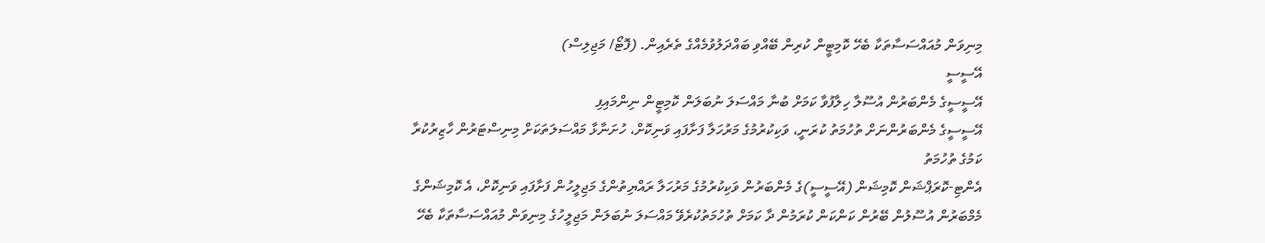މިނިވަން މުއައްސަސާތަކާ ބެހޭ ކޮމިޓީން ކުރިން ބޭއްވި ބައްދަލުވުމެއްގެ ތެރެއިން. (ފޮޓޯ/ މަޖިލިސް)
އޭސީސީ
އޭސީސީގެ މެންބަރުން އުސޫލާ ހިލާފުވާ ކަމަށް ބުނާ މައްސަލަ ނުބަލަން ކޮމިޓީން ނިންމައިފި
އޭސީސީގެ މެންބަރުންނަށް ތުހުމަތު ކުރަނީ، ވަކިކުރުމުގެ މަރުހަލާ ފަށާފައި ވަނިކޮށް، ހުށަނާޅާ މައްސަލަތަކަށް މިނިސްޓަރުން ހާޒިރުކުރާ ކަމުގެ ތުހުމަތު
އެންޓި-ކޮރަޕްޝަން ކޮމިޝަން (އޭސީސީ)ގެ މެންބަރުން ވަކިކުރުމުގެ މަރުހަލާ ރައްޔިތުންގެ މަޖިލީހުން ފަށާފައި ވަނިކޮށް، އެ ކޮމިޝަންގެ މެމްބަރުން އުސޫލުން ބޭރުން ކަންކަން ކުރަމުން ދާ ކަމަށް ތުހުމަތުކުރެވޭ މައްސަލަ ނުބަލަން މަޖިލީހުގެ މިނިވަން މުއައްސަސާތަކާ ބެހޭ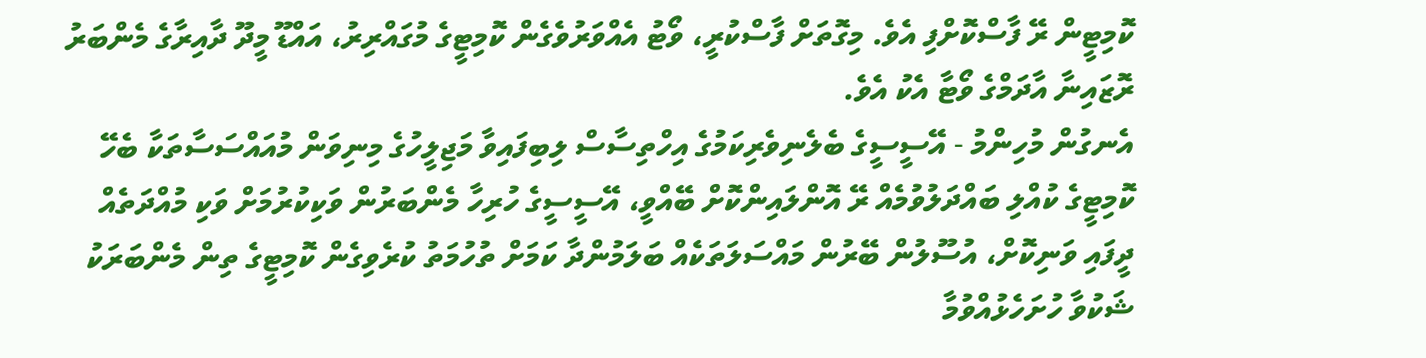ކޮމިޓީން ރޭ ފާސްކޮށްފި އެވެ. މިގޮތަށް ފާސްކުރީ، ވޯޓު އެއްވަރުވެގެން ކޮމިޓީގެ މުގައްރިރު، އައްޑޫ މީދޫ ދާއިރާގެ މެންބަރު ރޮޒައިނާ އާދަމްގެ ވޯޓާ އެކު އެވެ.
އެނގުން މުހިންމު - އޭސީސީގެ ބެލެނިވެރިކަމުގެ އިހްތިސާސް ލިބިފައިވާ މަޖިލީހުގެ މިނިވަން މުއައްސަސާތަކާ ބެހޭ ކޮމިޓީގެ ކުއްލި ބައްދަލުވުމެއް ރޭ އޮންލައިންކޮށް ބޭއްވީ، އޭސީސީގެ ހުރިހާ މެންބަރުން ވަކިކުރުމަށް ވަކި މުއްދަތެއް ދީފައި ވަނިކޮށް، އުސޫލުން ބޭރުން މައްސަލަތަކެއް ބަލަމުންދާ ކަމަށް ތުހުމަތު ކުރެވިގެން ކޮމިޓީގެ ތިން މެންބަރަކު ޝަކުވާ ހުށަހެޅުއްވުމާ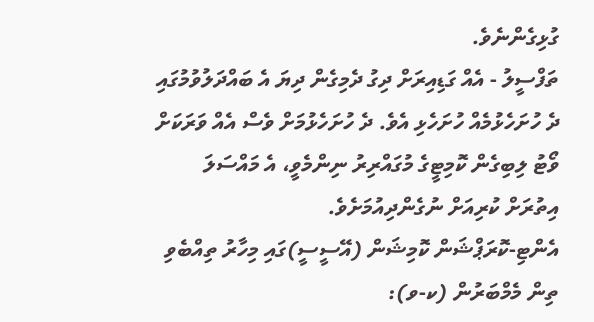ގުޅިގެންނެވެ.
ތަފްސީލު - އެއް ގަޑިއިރަށް ދިގު ދެމިގެން ދިޔަ އެ ބައްދަލުވުމުގައި ދެ ހުށަހެޅުމެއް ހުށަހެޅި އެވެ. ދެ ހުށަހެޅުމަށް ވެސް އެއް ވަރަކަށް ވޯޓު ލިބިގެން ކޮމިޓީގެ މުގައްރިރު ނިންމެވީ، އެ މައްސަލަ އިތުރަށް ކުރިއަށް ނުގެންދިއުމަށެވެ.
އެންޓި-ކޮރަޕްޝަން ކޮމިޝަން (އޭސީސީ)ގައި މިހާރު ތިއްބެވި ތިން މެމްބަރުން (ކ-ވ):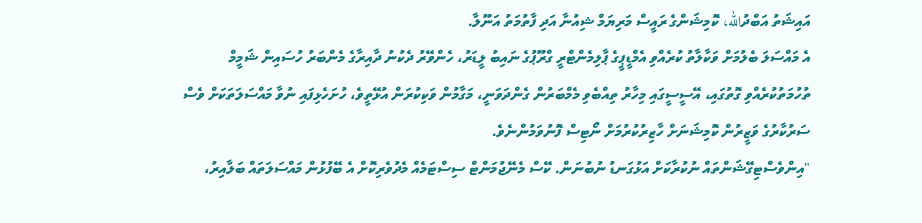އައިޝަތު އަބްދުالله، ކޮމިޝަންގެ ރައީސް މަރިޔަމް ޝިއުނާ އަދި ފާތުމަތު އަނޫލާ.
އެ މައްސަލަ ބެލުމަށް ވަކާލާތު ކުރެއްވި އެމްޑީޕީގެ ޕާލިމެންޓްރީ ގްރޫޕުގެ ނައިބު ލީޑަރު، ހެންވޭރު ދެކުނު ދާއިރާގެ މެންބަރު ހުސައިން ޝަމީމް ތުހުމަތުކުރެއްވި ގޮތުގައި، އޭސީސީގައި މިހާރު ތިއްބެވި މެމްބަރުން ގެންދަވަނީ، މަގާމުން ވަކިކުރަން އުޅޭތީވެ، ހުށަހެޅިފައި ނުވާ މައްސަލަތަކަށް ވެސް ސަރުކާރުގެ ވަޒީރުން ކޮމިޝަނަށް ހާޒިރުކުރުމަށް ނޯޓިސް ފޮނުވަމުންނެވެ.
"އިންވެސްޓިގޭޝަންތައް ނުކުރާކަށް އަޅުގަނޑު ނުބުނަން. ކޭސް މެނޭޖުމަންޓް ސިސްޓަމެއް މެދުވެރިކޮށް އެ ބޭފުޅުން މައްސަލަތައް ބަލާއިރު،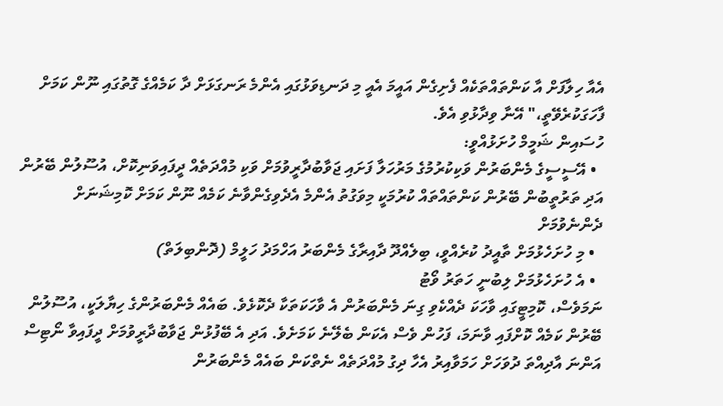އެއާ ހިލާފަށް އާ ކަންތައްތަކެއް ފެށިގެން އައީމަ އެއީ މި ދަނޑިވަޅުގައި އެންމެ ރަނގަޅަށް ދާ ކަމެއްގެ ގޮތުގައި ނޫން ކަމަށް ފާހަގަކުރެވޭތީ،" އޭނާ ވިދާޅުވި އެވެ.
ހުސައިން ޝަމީމް ހުށަޅުއްވީ:
  • އޭސީސީގެ މެންބަރުން ވަކިކުރުމުގެ މަރުހަލާ ފަށައި ޖަވާބުދާރީވުމަށް ވަކި މުއްދަތެއް ދީފައިވަނިކޮށް، އުސޫލުން ބޭރުން އަދި ތަރުތީބުން ބޭރުން ކަންތައްތައް ކުރުމަކީ މިވަގުތު އެންމެ އެދެވިގެންވާނެ ކަމެއް ނޫން ކަމަށް ކޮމިޝަނަށް ދެންނެވުމަށް
  • މި ހުށަހެޅުމަށް ތާއީދު ކުރެއްވީ، ބިލެއްދޫ ދާއިރާގެ މެންބަރު އަހްމަދު ހަލީމް (ދޮންބިލަތް)
  • އެ ހުށަހެޅުމަށް ލިބުނީ ހަތަރު ވޯޓު
ނަމަވެސް، ކޮމިޓީގައި ވާހަކަ ދެއްކެވި ގިނަ މެންބަރުން އެ ވާހަކަތަކާ ދެކޮޅެވެ. ބައެއް މެންބަރުންގެ ހިޔާލަކީ، އުސޫލުން ބޭރުން ކަމެއް ކޮށްފައި ވާނަމަ، ފަހުން ވެސް އެކަން ބެލޭނެ ކަމަށެވެ. އަދި އެ ބޭފުޅުން ޖަވާބުދާރީވުމަށް ދީފައިވާ ނޯޓިސް އަންނަ އާދިއްތަ ދުވަހަށް ހަމަވާއިރު އެހާ ދިގު މުއްދަތެއް ނެތްކަން ބައެއް މެންބަރުން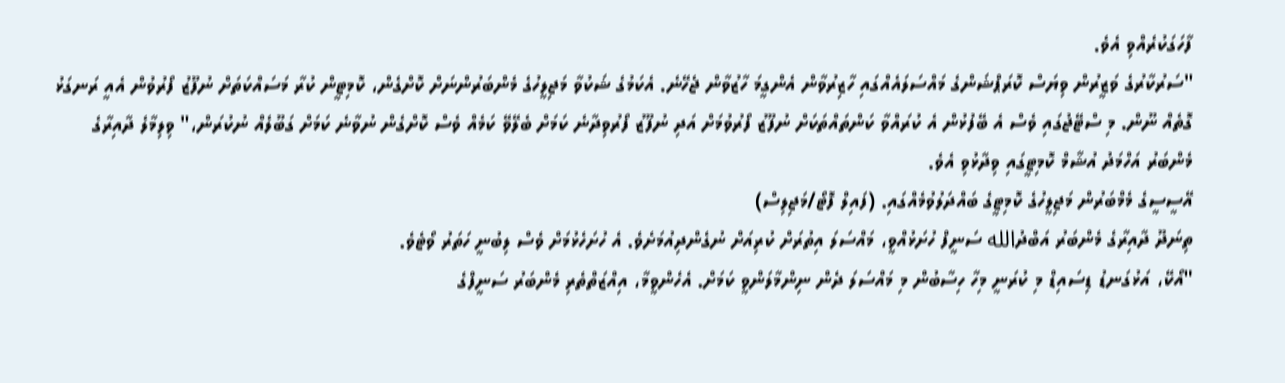ފާހަގަކުރެއްވި އެވެ.
"ސަރުކާރުގެ ވަޒީރުން ވިޔަސް ކޮރަޕްޝަންގެ މައްސަލައެއްގައި ހާޒިރުވާން އެންގީމަ ހާޒުވާން ޖެހޭނެ. އެކަމުގެ ޝަކުވާ މަޖިލީހުގެ މެންބަރުންނަށް ކޮށްގެން، ކޮމިޓީން ކުރާ މަސައްކަތަށް ނުފޫޒު ފޯރުވުން އެއީ ރަނގަޅު ގޮތެއް ނޫން. މި ސްޓޭޖުގައި ވެސް އެ ބޭފުޅުން އެ ކުރައްވާ ކަންތައްތަކަށް ނުފޫޒު ފޯރުވުމަށް އަދި ނުފޫޒު ފޯރުވިދާނެ ކަމަށް ބެލޭވޭ ކަމެއް ވެސް ކޮށްގެން ނުވާނެ ކަމަށް ގަބޫލެއް ނުކުރަން،" ވިލިމާލެ ދާއިރާގެ މެންބަރު އަހްމަދު އުޝާމް ކޮމިޓީގައި ވިދާޅުވި އެވެ.
އޭސީސީގެ މެމްބަރުން މަޖިލީހުގެ ކޮމިޓީގެ ބައްދަލުވުމެއްގައި. (ފައިލް ފޮޓޯ/މަޖިލިސް)
ތިނަދޫ ދާއިރާގެ މެންބަރު އަބްދުالله ސަނީފް ހުށަޅުއްވީ، މައްސަލަ އިތުރަށް ކުރިއަށް ނުގެންދިއުމަށެވެ. އެ ހުށަހެޅުމަށް ވެސް ލިބުނީ ހަތަރު ވޯޓެވެ.
"އޯކޭ، އަޅުގަނޑު ޑިސައިޑް މި ކުރަނީ މިހާ ހިސާބުން މި މައްސަލަ ދެން ނިންމާލަންވީ ކަމަށް. އެހެންވީމާ، އިއްޒަތްތެރި މެންބަރު ސަނީފްގެ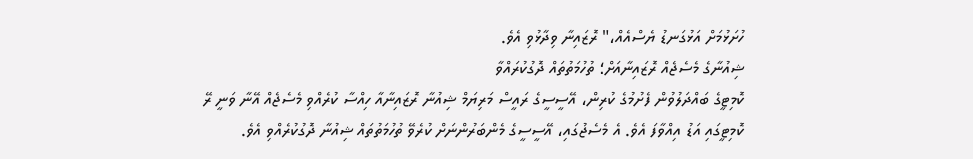ހުށަޅުމަށް އަޅުގަނޑު ޔެސްއެއް،" ރޮޒައިނާ ވިދާޅުވި އެވެ.
ޝިއުނާގެ މެސެޖެއް ރޮޒައިނާއަށް؛ ތުހުމަތުތައް ދޮގުކުރައްވާ
ކޮމިޓީގެ ބައްދަލުވުން ފެށުމުގެ ކުރިން، އޭސީސީގެ ރައީސް މަރިޔަމް ޝިއުނާ ރޮޒައިނާއާ ހިއްސާ ކުރެއްވި މެސެޖެއް އޭނާ ވަނީ ރޭ ކޮމިޓީގައި އަޑު އިއްވާފަ އެވެ. އެ މެސެޖުގައި، އޭސީސީގެ މެންބަރުންނަށް ކުރެވޭ ތުހުމަތުތައް ޝިއުނާ ދޮގުކުރެއްވި އެވެ.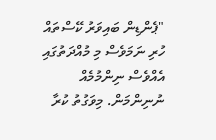"ޕެންޑިން ބައިވަރު ކޭސްތައް ހުރި ނަމަވެސް މި މުއްދަތުގައި އެއްވެސް ނިންމުމެއް ނުނިންމަން. މިވަގުތު ކުރާ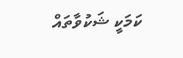ކަމަކީ ޝަކުވާތައް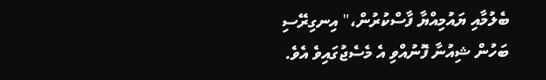ބެލުމާއި ޔައުމިއްޔާ ފާސްކުރުން،" އިނގިރޭސި ބަހުން ޝިއުނާ ފޮނުއްވި އެ މެސެޖުގައިވެ އެވެ.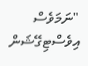"ނަމަވެސް އިވެސްޓިގޭޝަން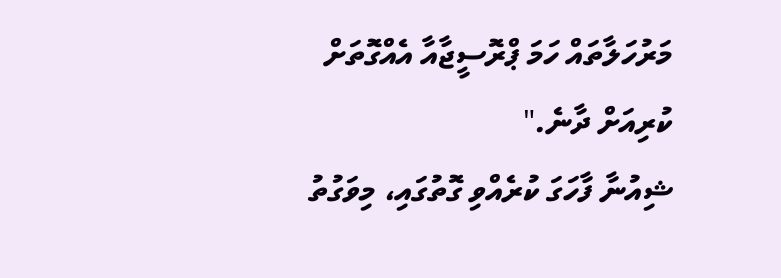މަރުހަލާތައް ހަމަ ޕްރޮސީޖާއާ އެއްގޮތަށް ކުރިއަށް ދާނެ."
ޝިއުނާ ފާހަގަ ކުރެއްވި ގޮތުގައި، މިވަގުތު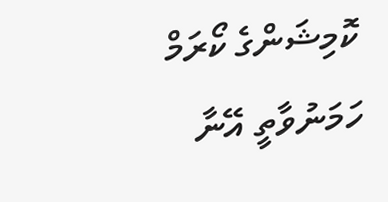ކޮމިޝަންގެ ކޯރަމް ހަމަނުވާތީ އޭނާ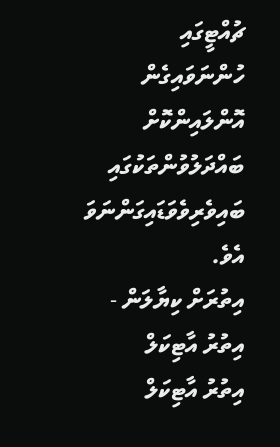ޗުއްޓީގައި ހުންނަވައިގެން އޮންލައިންކޮށް ބައްދަލުވުންތަކުގައި ބައިވެރިވެވަޑައިގަންނަވަ އެވެ.
އިތުރަށް ކިޔާލަން -
އިތުރު އާޓިކަލް
އިތުރު އާޓިކަލް